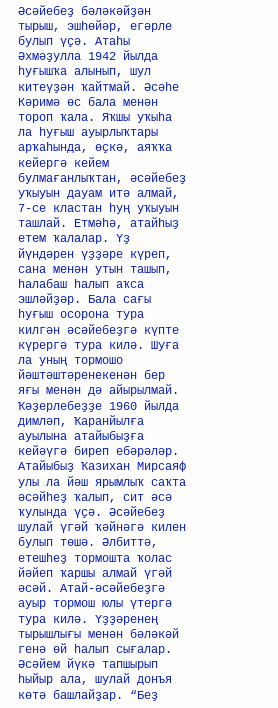Әсәйебеҙ бәләкәйҙән тырыш, эшһөйәр, егәрле булып үҫә. Атаһы Әхмәҙулла 1942 йылда һуғышҡа алынып, шул китеүҙән ҡайтмай. Әсәһе Кәримә өс бала менән тороп ҡала. Яҡшы уҡыһа ла һуғыш ауырлыҡтары арҡаһында, өҫкә, аяҡҡа кейергә кейем булмағанлыҡтан, әсәйебеҙ уҡыуын дауам итә алмай, 7-се кластан һуң уҡыуын ташлай. Етмәһә, атайһыҙ етем ҡалалар. Үҙ йүндәрен үҙҙәре күреп, сана менән утын ташып, һалабаш һалып аҡса эшләйҙәр. Бала сағы һуғыш осорона тура килгән әсәйебеҙгә күпте күрергә тура килә. Шуға ла уның тормошо йәштәштәренекенән бер яғы менән дә айырылмай.
Ҡәҙерлебеҙҙе 1960 йылда димләп, Ҡаранйылға ауылына атайыбыҙға кейәүгә биреп ебәрәләр. Атайыбыҙ Ҡазихан Мирсаяф улы ла йәш ярымлыҡ саҡта әсәйһеҙ ҡалып, сит әсә ҡулында үҫә. Әсәйебеҙ шулай үгәй ҡәйнәгә килен булып төшә. Әлбиттә, етешһеҙ тормошта ҡолас йәйеп ҡаршы алмай үгәй әсәй. Атай-әсәйебеҙгә ауыр тормош юлы үтергә тура килә. Үҙҙәренең тырышлығы менән бәләкәй генә өй һалып сығалар. Әсәйем йүкә тапшырып һыйыр ала, шулай донъя көтә башлайҙар. “Беҙ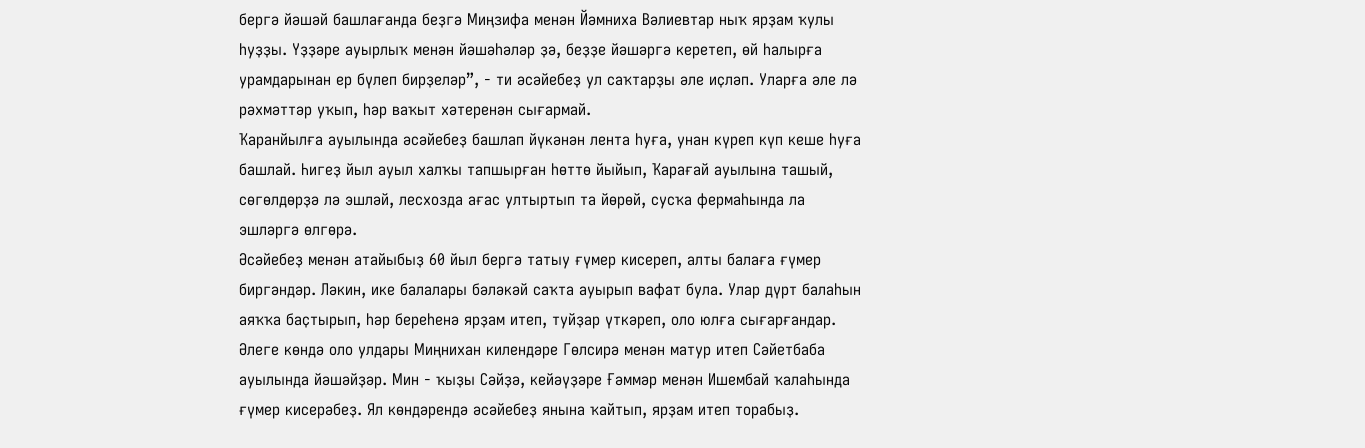бергә йәшәй башлағанда беҙгә Миңзифа менән Йәмниха Вәлиевтар ныҡ ярҙам ҡулы һуҙҙы. Үҙҙәре ауырлыҡ менән йәшәһәләр ҙә, беҙҙе йәшәргә керетеп, өй һалырға урамдарынан ер бүлеп бирҙеләр”, - ти әсәйебеҙ ул саҡтарҙы әле иҫләп. Уларға әле лә рәхмәттәр уҡып, һәр ваҡыт хәтеренән сығармай.
Ҡаранйылға ауылында әсәйебеҙ башлап йүкәнән лента һуға, унан күреп күп кеше һуға башлай. Һигеҙ йыл ауыл халҡы тапшырған һөттө йыйып, Ҡарағай ауылына ташый, сөгөлдөрҙә лә эшләй, лесхозда ағас ултыртып та йөрөй, сусҡа фермаһында ла эшләргә өлгөрә.
Әсәйебеҙ менән атайыбыҙ 60 йыл бергә татыу ғүмер кисереп, алты балаға ғүмер биргәндәр. Ләкин, ике балалары бәләкәй саҡта ауырып вафат була. Улар дүрт балаһын аяҡҡа баҫтырып, һәр береһенә ярҙам итеп, туйҙар үткәреп, оло юлға сығарғандар. Әлеге көндә оло улдары Миңнихан килендәре Гөлсирә менән матур итеп Сәйетбаба ауылында йәшәйҙәр. Мин - ҡыҙы Сәйҙә, кейәүҙәре Ғәммәр менән Ишембай ҡалаһында ғүмер кисерәбеҙ. Ял көндәрендә әсәйебеҙ янына ҡайтып, ярҙам итеп торабыҙ.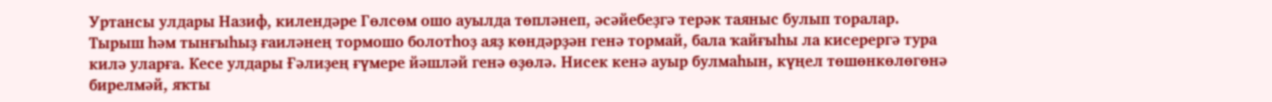Уртансы улдары Назиф, килендәре Гөлсөм ошо ауылда төпләнеп, әсәйебеҙгә терәк таяныс булып торалар.
Тырыш һәм тынғыһыҙ ғаиләнең тормошо болотһоҙ аяҙ көндәрҙән генә тормай, бала ҡайғыһы ла кисерергә тура килә уларға. Кесе улдары Ғәлиҙең ғүмере йәшләй генә өҙөлә. Нисек кенә ауыр булмаһын, күңел төшөнкөлөгөнә бирелмәй, яҡты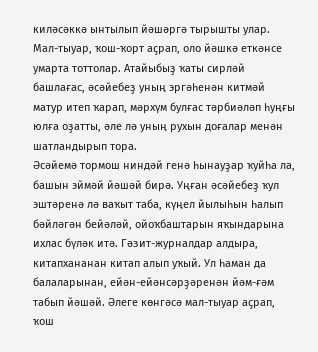киләсәккә ынтылып йәшәргә тырышты улар. Мал-тыуар, ҡош-ҡорт аҫрап, оло йәшкә еткәнсе умарта тоттолар. Атайыбыҙ ҡаты сирләй башлағас, әсәйебеҙ уның эргәһенән китмәй матур итеп ҡарап, мәрхүм булғас тәрбиәләп һуңғы юлға оҙатты, әле лә уның рухын доғалар менән шатландырып тора.
Әсәйемә тормош ниндәй генә һынауҙар ҡуйһа ла, башын эймәй йәшәй бирә. Уңған әсәйебеҙ ҡул эштәренә лә ваҡыт таба, күңел йылыһын һалып бәйләгән бейәләй, ойоҡбаштарын яҡындарына ихлас бүләк итә. Гәзит-журналдар алдыра, китапхананан китап алып уҡый. Ул һаман да балаларынан, ейән-ейәнсәрҙәренән йәм-ғәм табып йәшәй. Әлеге көнгәсә мал-тыуар аҫрап, ҡош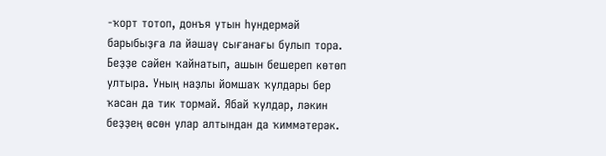-ҡорт тотоп, донъя утын һундермәй барыбыҙға ла йәшәү сығанағы булып тора. Беҙҙе сәйен ҡайнатып, ашын бешереп көтөп ултыра. Уның наҙлы йомшаҡ ҡулдары бер ҡасан да тик тормай. Ябай ҡулдар, ләкин беҙҙең өсөн улар алтындан да ҡиммәтерәк.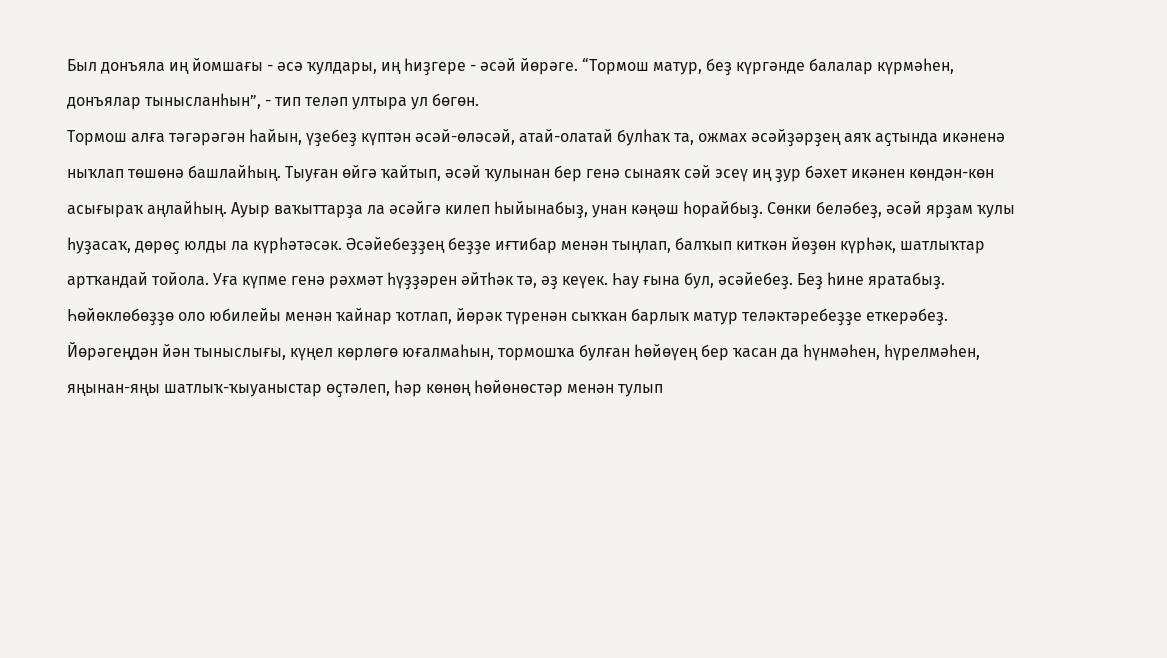Был донъяла иң йомшағы - әсә ҡулдары, иң һиҙгере - әсәй йөрәге. “Тормош матур, беҙ күргәнде балалар күрмәһен, донъялар тынысланһын”, - тип теләп ултыра ул бөгөн.
Тормош алға тәгәрәгән һайын, үҙебеҙ күптән әсәй-өләсәй, атай-олатай булһаҡ та, ожмах әсәйҙәрҙең аяҡ аҫтында икәненә ныҡлап төшөнә башлайһың. Тыуған өйгә ҡайтып, әсәй ҡулынан бер генә сынаяҡ сәй эсеү иң ҙур бәхет икәнен көндән-көн асығыраҡ аңлайһың. Ауыр ваҡыттарҙа ла әсәйгә килеп һыйынабыҙ, унан кәңәш һорайбыҙ. Сөнки беләбеҙ, әсәй ярҙам ҡулы һуҙасаҡ, дөрөҫ юлды ла күрһәтәсәк. Әсәйебеҙҙең беҙҙе иғтибар менән тыңлап, балҡып киткән йөҙөн күрһәк, шатлыҡтар артҡандай тойола. Уға күпме генә рәхмәт һүҙҙәрен әйтһәк тә, әҙ кеүек. Һау ғына бул, әсәйебеҙ. Беҙ һине яратабыҙ.
Һөйөклөбөҙҙө оло юбилейы менән ҡайнар ҡотлап, йөрәк түренән сыҡҡан барлыҡ матур теләктәребеҙҙе еткерәбеҙ. Йөрәгеңдән йән тыныслығы, күңел көрлөгө юғалмаһын, тормошҡа булған һөйөүең бер ҡасан да һүнмәһен, һүрелмәһен, яңынан-яңы шатлыҡ-ҡыуаныстар өҫтәлеп, һәр көнөң һөйөнөстәр менән тулып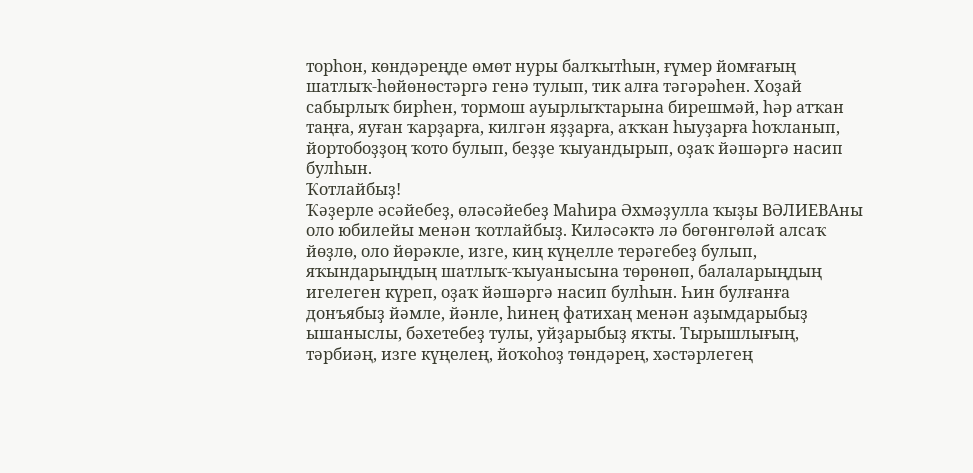торһон, көндәреңде өмөт нуры балҡытһын, ғүмер йомғағың шатлыҡ-һөйөнөстәргә генә тулып, тик алға тәгәрәһен. Хоҙай сабырлыҡ бирһен, тормош ауырлыҡтарына бирешмәй, һәр атҡан таңға, яуған ҡарҙарға, килгән яҙҙарға, аҡҡан һыуҙарға һоҡланып, йортобоҙҙоң ҡото булып, беҙҙе ҡыуандырып, оҙаҡ йәшәргә насип булһын.
Ҡотлайбыҙ!
Ҡәҙерле әсәйебеҙ, өләсәйебеҙ Маһира Әхмәҙулла ҡыҙы ВӘЛИЕВАны оло юбилейы менән ҡотлайбыҙ. Киләсәктә лә бөгөнгөләй алсаҡ йөҙлө, оло йөрәкле, изге, киң күңелле терәгебеҙ булып, яҡындарыңдың шатлыҡ-ҡыуанысына төрөнөп, балаларыңдың игелеген күреп, оҙаҡ йәшәргә насип булһын. Һин булғанға донъябыҙ йәмле, йәнле, һинең фатихаң менән аҙымдарыбыҙ ышаныслы, бәхетебеҙ тулы, уйҙарыбыҙ яҡты. Тырышлығың, тәрбиәң, изге күңелең, йоҡоһоҙ төндәрең, хәстәрлегең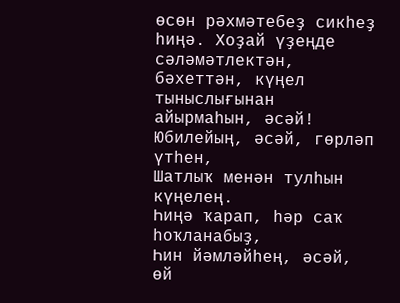өсөн рәхмәтебеҙ сикһеҙ һиңә. Хоҙай үҙеңде сәләмәтлектән, бәхеттән, күңел тыныслығынан айырмаһын, әсәй!
Юбилейың, әсәй, гөрләп үтһен,
Шатлыҡ менән тулһын күңелең.
Һиңә ҡарап, һәр саҡ һоҡланабыҙ,
Һин йәмләйһең, әсәй, өй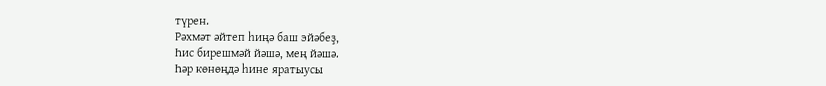түрен.
Рәхмәт әйтеп һиңә баш эйәбеҙ,
Һис бирешмәй йәшә, мең йәшә.
Һәр көнөңдә һине яратыусы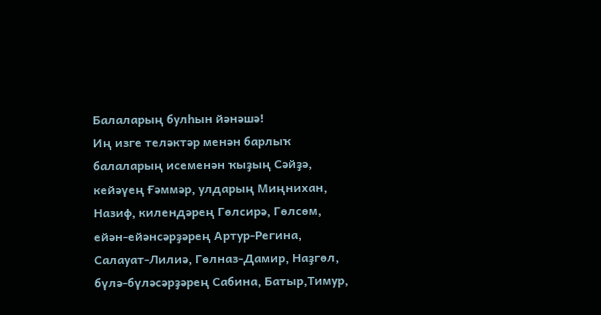Балаларың булһын йәнәшә!
Иң изге теләктәр менән барлыҡ балаларың исеменән ҡыҙың Сәйҙә, кейәүең Ғәммәр, улдарың Миңнихан, Назиф, килендәрең Гөлсирә, Гөлсөм, ейән-ейәнсәрҙәрең Артур-Регина, Салауат-Лилиә, Гөлназ-Дамир, Наҙгөл, бүлә-бүләсәрҙәрең Сабина, Батыр,Тимур,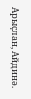Арыҫлан, Айдинә.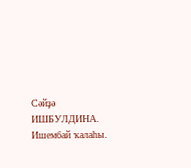Сәйҙә ИШБУЛДИНА.
Ишембай ҡалаһы.